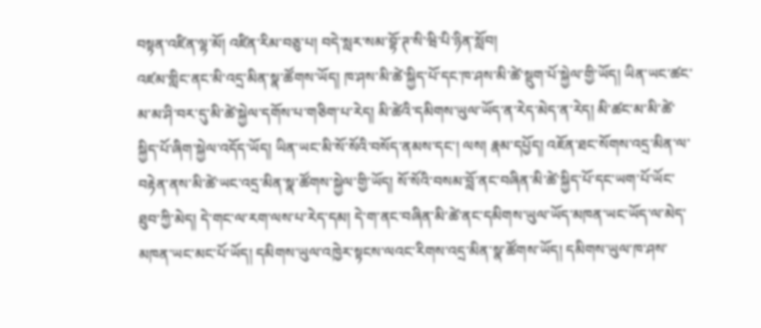བསྟན་འཛིན་ལྷ་མོ། འཛིན་རིམ་བཅུ་པ། བདེ་སླར་སམ་བྷོ་ཊ་སི་ཝི་པི་ཉིན་སློབ།
འཛམ་གླིང་ནང་མི་འདྲ་མིན་སྣ་ཚོགས་ཡོད། ཁ་ཤས་མི་ཚེ་སྐྱིད་པོ་དང་ཁ་ཤས་མི་ཚེ་སྡུག་པོ་སྐྱེལ་གྱི་ཡོད། ཡིན་ཡང་ཚང་མ་མ་ཤི་བར་དུ་མི་ཚེ་སྐྱེལ་དགོས་པ་གཅིག་པ་རེད། མི་ཚེའི་དམིགས་ཡུལ་ཡོད་ན་རེད་མེད་ན་རེད། མི་ཚང་མ་མི་ཚེ་སྐྱིད་པོ་ཞིག་སྐྱེལ་འདོད་ཡོད། ཡིན་ཡང་མི་སོ་སོའི་བསོད་ནམས་དང་། ལས། རྣམ་དཔྱོད། འཇོན་ཐང་སོགས་འདྲ་མིན་ལ་བརྟེན་ནས་མི་ཚེ་ཡང་འདྲ་མིན་སྣ་ཚོགས་སྐྱེལ་གྱི་ཡོད། སོ་སོའི་བསམ་བློ་ནང་བཞིན་མི་ཚེ་སྐྱིད་པོ་དང་ཡག་པོ་ཡོང་ཐུབ་ཀྱི་མེད། དེ་གང་ལ་རག་ལས་པ་རེད་དམ། དེ་ག་ནང་བཞིན་མི་ཚེ་ནང་དམིགས་ཡུལ་ཡོད་མཁན་ཡང་ཡོད་ལ་མེད་མཁན་ཡང་མང་པོ་ཡོད། དམིགས་ཡུལ་འཁྱེར་སྟངས་ལའང་རིགས་འདྲ་མིན་སྣ་ཚོགས་ཡོད། དམིགས་ཡུལ་ཁ་ཤས་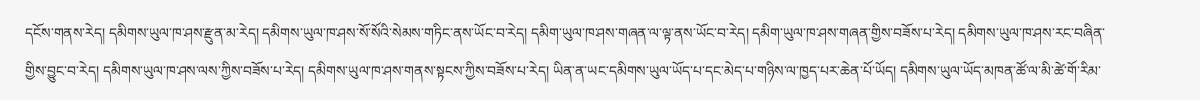དངོས་གནས་རེད། དམིགས་ཡུལ་ཁ་ཤས་རྫུན་མ་རེད། དམིགས་ཡུལ་ཁ་ཤས་སོ་སོའི་སེམས་གཏིང་ནས་ཡོང་བ་རེད། དམིག་ཡུལ་ཁ་ཤས་གཞན་ལ་ལྟ་ནས་ཡོང་བ་རེད། དམིག་ཡུལ་ཁ་ཤས་གཞན་གྱིས་བཟོས་པ་རེད། དམིགས་ཡུལ་ཁ་ཤས་རང་བཞིན་གྱིས་བྱུང་བ་རེད། དམིགས་ཡུལ་ཁ་ཤས་ལས་ཀྱིས་བཟོས་པ་རེད། དམིགས་ཡུལ་ཁ་ཤས་གནས་སྟངས་ཀྱིས་བཟོས་པ་རེད། ཡིན་ན་ཡང་དམིགས་ཡུལ་ཡོད་པ་དང་མེད་པ་གཉིས་ལ་ཁྱད་པར་ཆེན་པོ་ཡོད། དམིགས་ཡུལ་ཡོད་མཁན་ཚོ་ལ་མི་ཚེ་གོ་རིམ་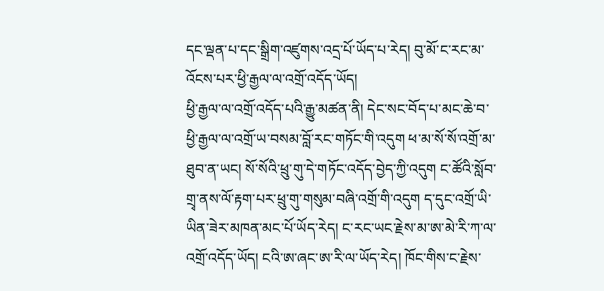དང་ལྡན་པ་དང་སྒྲིག་འཛུགས་འདྲ་པོ་ཡོད་པ་རེད། བུ་མོ་ང་རང་མ་འོངས་པར་ཕྱི་རྒྱལ་ལ་འགྲོ་འདོད་ཡོད།
ཕྱི་རྒྱལ་ལ་འགྲོ་འདོད་པའི་རྒྱུ་མཚན་ནི། དེང་སང་བོད་པ་མང་ཆེ་བ་ཕྱི་རྒྱལ་ལ་འགྲོ་ཡ་བསམ་བློ་རང་གཏོང་གི་འདུག ཕ་མ་སོ་སོ་འགྲོ་མ་ཐུབ་ན་ཡང། སོ་སོའི་ཕྲུ་གུ་དེ་གཏོང་འདོད་བྱེད་ཀྱི་འདུག ང་ཚོའི་སློབ་གྲྭ་ནས་ལོ་རྟག་པར་ཕྲུ་གུ་གསུམ་བཞི་འགྲོ་གི་འདུག ད་དུང་འགྲོ་ཡི་ཡིན་ཟེར་མཁན་མང་པོ་ཡོད་རེད། ང་རང་ཡང་རྗེས་མ་ཨ་མེ་རི་ཀ་ལ་འགྲོ་འདོད་ཡོད། ངའི་ཨ་ཞང་ཨ་རི་ལ་ཡོད་རེད། ཁོང་གིས་ང་རྗེས་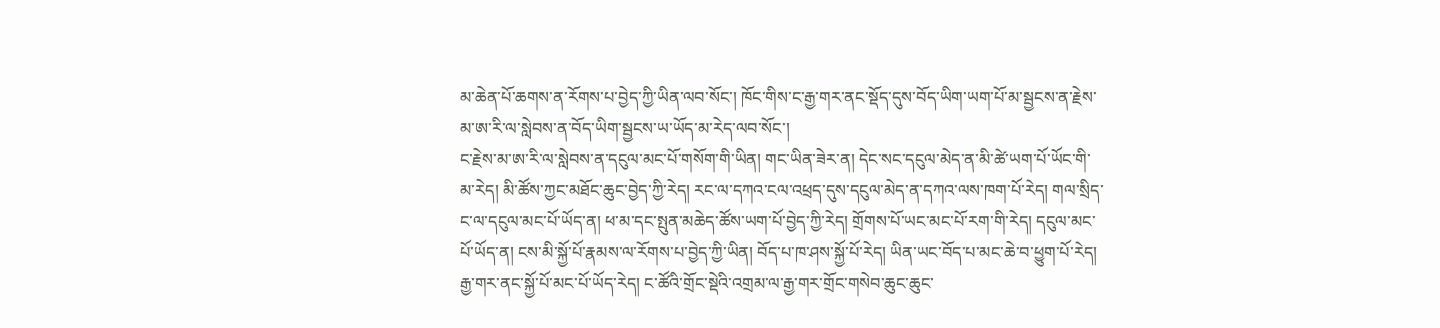མ་ཆེན་པོ་ཆགས་ན་རོགས་པ་བྱེད་ཀྱི་ཡིན་ལབ་སོང་། ཁོང་གིས་ང་རྒྱ་གར་ནང་སྡོད་དུས་བོད་ཡིག་ཡག་པོ་མ་སྦྱངས་ན་རྗེས་མ་ཨ་རི་ལ་སླེབས་ན་བོད་ཡིག་སྦྱངས་ཡ་ཡོད་མ་རེད་ལབ་སོང་།
ང་རྗེས་མ་ཨ་རི་ལ་སླེབས་ན་དངུལ་མང་པོ་གསོག་གི་ཡིན། གང་ཡིན་ཟེར་ན། དེང་སང་དངུལ་མེད་ན་མི་ཚེ་ཡག་པོ་ཡོང་གི་མ་རེད། མི་ཚོས་ཀྱང་མཐོང་ཆུང་བྱེད་ཀྱི་རེད། རང་ལ་དཀའ་ངལ་འཕྲད་དུས་དངུལ་མེད་ན་དཀའ་ལས་ཁག་པོ་རེད། གལ་སྲིད་ང་ལ་དངུལ་མང་པོ་ཡོད་ན། ཕ་མ་དང་སྤུན་མཆེད་ཚོས་ཡག་པོ་བྱེད་ཀྱི་རེད། གྲོགས་པོ་ཡང་མང་པོ་རག་གི་རེད། དངུལ་མང་པོ་ཡོད་ན། ངས་མི་སྐྱོ་པོ་རྣམས་ལ་རོགས་པ་བྱེད་ཀྱི་ཡིན། བོད་པ་ཁ་ཤས་སྐྱོ་པོ་རེད། ཡིན་ཡང་བོད་པ་མང་ཆེ་བ་ཕྱུག་པོ་རེད། རྒྱ་གར་ནང་སྐྱོ་པོ་མང་པོ་ཡོད་རེད། ང་ཚོའི་གྲོང་སྡེའི་འགྲམ་ལ་རྒྱ་གར་གྲོང་གསེབ་ཆུང་ཆུང་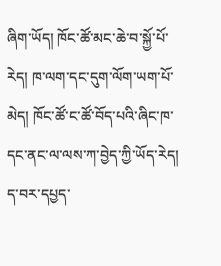ཞིག་ཡོད། ཁོང་ཚོ་མང་ཆེ་བ་སྐྱོ་པོ་རེད། ཁ་ལག་དང་དུག་ལོག་ཡག་པོ་མེད། ཁོང་ཚོ་ང་ཚོ་བོད་པའི་ཞིང་ཁ་དང་ནང་ལ་ལས་ཀ་བྱེད་ཀྱི་ཡོད་རེད།
ད་བར་དཔྱད་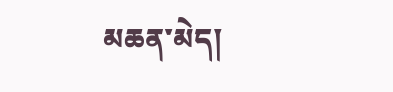མཆན་མེད།